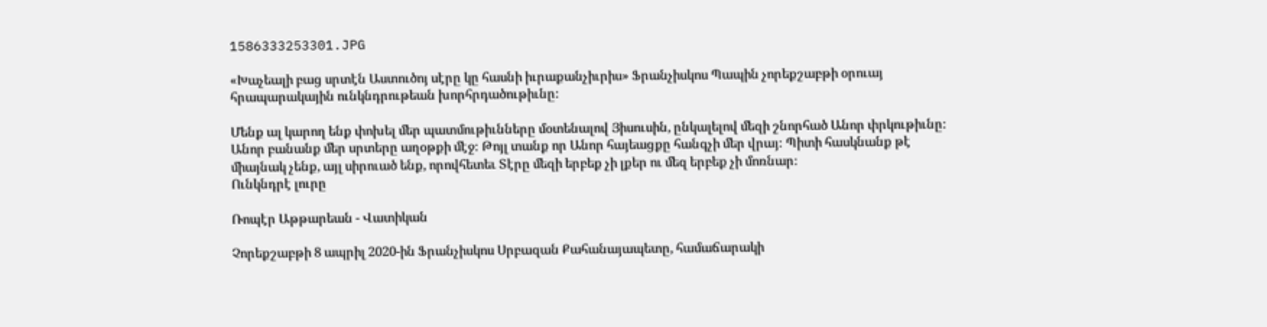1586333253301.JPG

«Խաչեալի բաց սրտէն Աստուծոյ սէրը կը հասնի իւրաքանչիւրիս» Ֆրանչիսկոս Պապին չորեքշաբթի օրուայ հրապարակային ունկնդրութեան խորհրդածութիւնը։

Մենք ալ կարող ենք փոխել մեր պատմութիւնները մօտենալով Յիսուսին, ընկալելով մեզի շնորհած Անոր փրկութիւնը։ Անոր բանանք մեր սրտերը աղօթքի մէջ։ Թոյլ տանք որ Անոր հայեացքը հանգչի մեր վրայ։ Պիտի հասկնանք թէ միայնակ չենք, այլ սիրուած ենք, որովհետեւ Տէրը մեզի երբեք չի լքեր ու մեզ երբեք չի մոռնար։
Ունկնդրէ լուրը

Ռոպէր Աթթարեան - Վատիկան

Չորեքշաբթի 8 ապրիլ 2020-ին Ֆրանչիսկոս Սրբազան Քահանայապետը, համաճարակի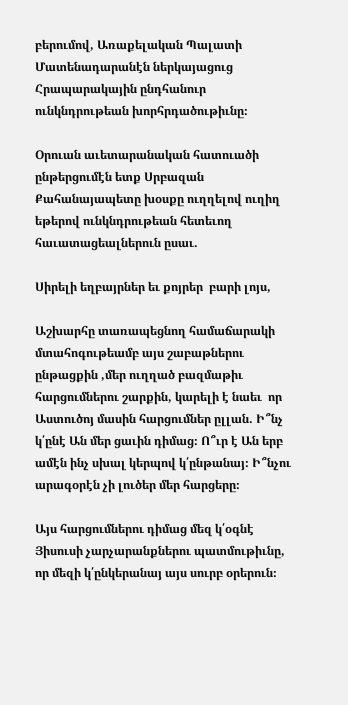բերումով, Առաքելական Պալատի Մատենադարանէն ներկայացուց Հրապարակային ընդհանուր ունկնդրութեան խորհրդածութիւնը։

Օրուան աւետարանական հատուածի ընթերցումէն ետք Սրբազան Քահանայապետը խօսքը ուղղելով ուղիղ եթերով ունկնդրութեան հետեւող հաւատացեալներուն ըսաւ.

Սիրելի եղբայրներ եւ քոյրեր  բարի լոյս,

Աշխարհը տառապեցնող համաճարակի մտահոգութեամբ այս շաբաթներու ընթացքին ,մեր ուղղած բազմաթիւ հարցումներու շարքին, կարելի է նաեւ  որ Աստուծոյ մասին հարցումներ ըլլան. Ի՞նչ կ՛ընէ Ան մեր ցաւին դիմաց։ Ո՞ւր է Ան երբ ամէն ինչ սխալ կերպով կ՛ընթանայ։ Ի՞նչու արագօրէն չի լուծեր մեր հարցերը։

Այս հարցումներու դիմաց մեզ կ՛օգնէ Յիսուսի չարչարանքներու պատմութիւնը, որ մեզի կ՛ընկերանայ այս սուրբ օրերուն։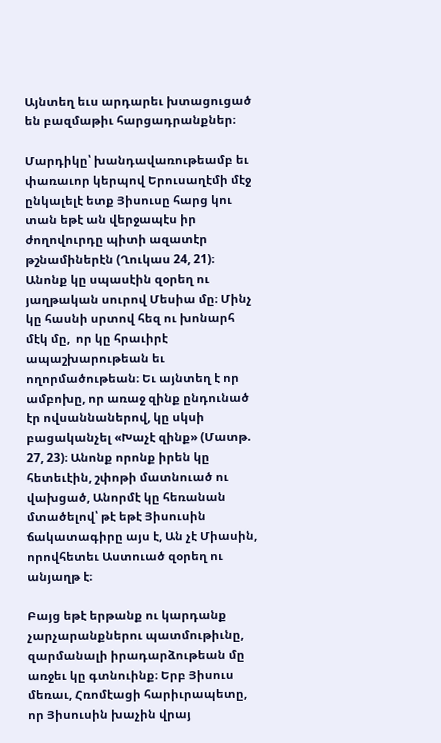Այնտեղ եւս արդարեւ խտացուցած են բազմաթիւ հարցադրանքներ։

Մարդիկը՝ խանդավառութեամբ եւ փառաւոր կերպով Երուսաղէմի մէջ ընկալելէ ետք Յիսուսը հարց կու տան եթէ ան վերջապէս իր ժողովուրդը պիտի ազատէր թշնամիներէն (Ղուկաս 24, 21)։ Անոնք կը սպասէին զօրեղ ու յաղթական սուրով Մեսիա մը։ Մինչ կը հասնի սրտով հեզ ու խոնարհ մէկ մը,  որ կը հրաւիրէ ապաշխարութեան եւ ողորմածութեան։ Եւ այնտեղ է որ ամբոխը, որ առաջ զինք ընդունած էր ովսաննաներով, կը սկսի բացականչել «Խաչէ զինք» (Մատթ. 27, 23)։ Անոնք որոնք իրեն կը հետեւէին, շփոթի մատնուած ու վախցած, Անորմէ կը հեռանան մտածելով՝ թէ եթէ Յիսուսին ճակատագիրը այս է, Ան չէ Միասին, որովհետեւ Աստուած զօրեղ ու անյաղթ է։

Բայց եթէ երթանք ու կարդանք չարչարանքներու պատմութիւնը, զարմանալի իրադարձութեան մը առջեւ կը գտնուինք։ Երբ Յիսուս մեռաւ, Հռոմէացի հարիւրապետը, որ Յիսուսին խաչին վրայ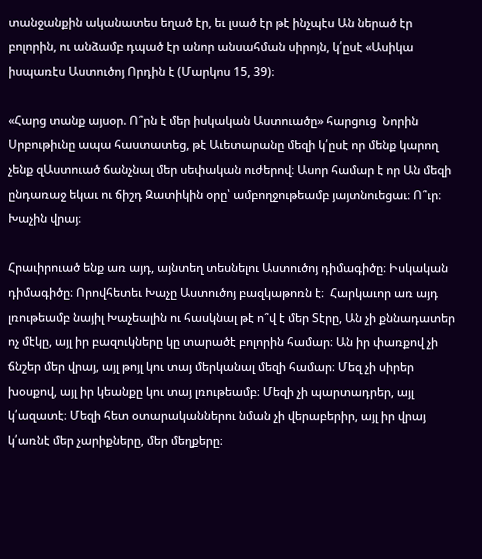տանջանքին ականատես եղած էր, եւ լսած էր թէ ինչպէս Ան ներած էր  բոլորին, ու անձամբ դպած էր անոր անսահման սիրոյն, կ՛ըսէ «Ասիկա իսպառէս Աստուծոյ Որդին է (Մարկոս 15, 39)։

«Հարց տանք այսօր. Ո՞րն է մեր իսկական Աստուածը» հարցուց  Նորին Սրբութիւնը ապա հաստատեց, թէ Աւետարանը մեզի կ՛ըսէ որ մենք կարող չենք զԱստուած ճանչնալ մեր սեփական ուժերով։ Ասոր համար է որ Ան մեզի ընդառաջ եկաւ ու ճիշդ Զատիկին օրը՝ ամբողջութեամբ յայտնուեցաւ։ Ո՞ւր։ Խաչին վրայ։

Հրաւիրուած ենք առ այդ, այնտեղ տեսնելու Աստուծոյ դիմագիծը։ Իսկական դիմագիծը։ Որովհետեւ Խաչը Աստուծոյ բազկաթոռն է։  Հարկաւոր առ այդ լռութեամբ նայիլ Խաչեալին ու հասկնալ թէ ո՞վ է մեր Տէրը, Ան չի քննադատեր ոչ մէկը, այլ իր բազուկները կը տարածէ բոլորին համար։ Ան իր փառքով չի ճնշեր մեր վրայ, այլ թոյլ կու տայ մերկանալ մեզի համար։ Մեզ չի սիրեր խօսքով, այլ իր կեանքը կու տայ լռութեամբ։ Մեզի չի պարտադրեր, այլ կ՛ազատէ։ Մեզի հետ օտարականներու նման չի վերաբերիր, այլ իր վրայ կ՛առնէ մեր չարիքները, մեր մեղքերը։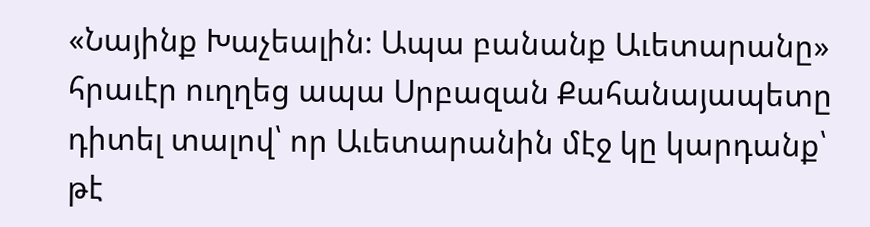«Նայինք Խաչեալին։ Ապա բանանք Աւետարանը» հրաւէր ուղղեց ապա Սրբազան Քահանայապետը դիտել տալով՝ որ Աւետարանին մէջ կը կարդանք՝ թէ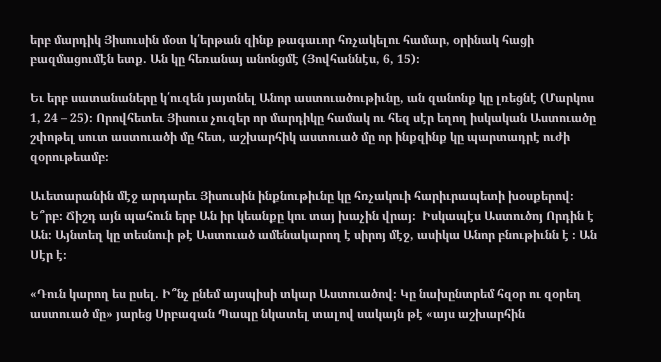երբ մարդիկ Յիսուսին մօտ կ՛երթան զինք թագաւոր հռչակելու համար, օրինակ հացի բազմացումէն ետք. Ան կը հեռանայ անոնցմէ (Յովհաննէս, 6, 15)։

Եւ երբ սատանաները կ՛ուզեն յայտնել Անոր աստուածութիւնը, ան զանոնք կը լռեցնէ (Մարկոս 1, 24 – 25)։ Որովհետեւ Յիսուս չուզեր որ մարդիկը համակ ու հեզ սէր եղող իսկական Աստուածը շփոթել սուտ աստուածի մը հետ, աշխարհիկ աստուած մը որ ինքզինք կը պարտադրէ ուժի զօրութեամբ։

Աւետարանին մէջ արդարեւ Յիսուսին ինքնութիւնը կը հռչակուի հարիւրապետի խօսքերով։ Ե՞րբ։ Ճիշդ այն պահուն երբ Ան իր կեանքը կու տայ խաչին վրայ։  Իսկապէս Աստուծոյ Որդին է Ան։ Այնտեղ կը տեսնուի թէ Աստուած ամենակարող է սիրոյ մէջ, ասիկա Անոր բնութիւնն է ։ Ան Սէր է։

«Դուն կարող ես ըսել. Ի՞նչ ընեմ այսպիսի տկար Աստուածով։ Կը նախընտրեմ հզօր ու զօրեղ աստուած մը» յարեց Սրբազան Պապը նկատել տալով սակայն թէ «այս աշխարհին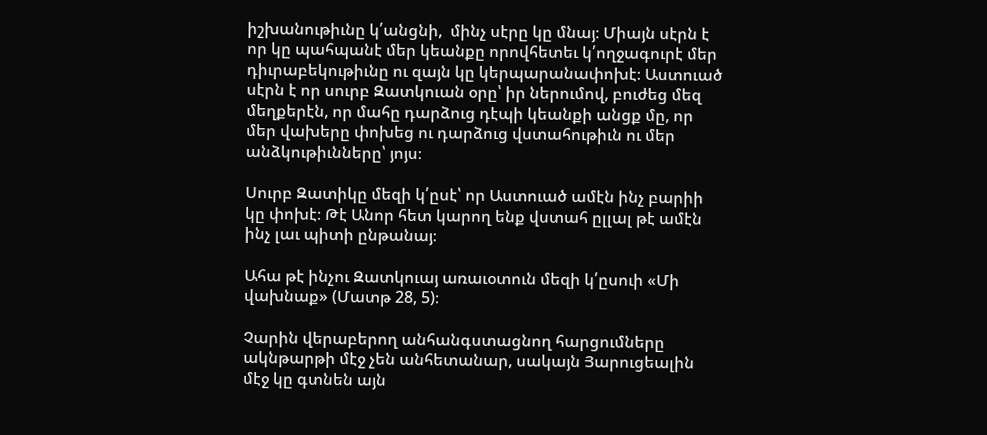իշխանութիւնը կ՛անցնի,  մինչ սէրը կը մնայ։ Միայն սէրն է որ կը պահպանէ մեր կեանքը որովհետեւ կ՛ողջագուրէ մեր դիւրաբեկութիւնը ու զայն կը կերպարանափոխէ։ Աստուած սէրն է որ սուրբ Զատկուան օրը՝ իր ներումով, բուժեց մեզ մեղքերէն, որ մահը դարձուց դէպի կեանքի անցք մը, որ մեր վախերը փոխեց ու դարձուց վստահութիւն ու մեր անձկութիւնները՝ յոյս։

Սուրբ Զատիկը մեզի կ՛ըսէ՝ որ Աստուած ամէն ինչ բարիի կը փոխէ։ Թէ Անոր հետ կարող ենք վստահ ըլլալ թէ ամէն ինչ լաւ պիտի ընթանայ։

Ահա թէ ինչու Զատկուայ առաւօտուն մեզի կ՛ըսուի «Մի վախնաք» (Մատթ 28, 5)։

Չարին վերաբերող անհանգստացնող հարցումները ակնթարթի մէջ չեն անհետանար, սակայն Յարուցեալին մէջ կը գտնեն այն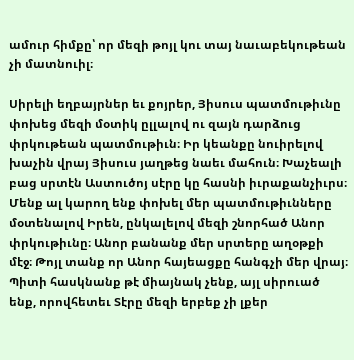ամուր հիմքը՝ որ մեզի թոյլ կու տայ նաւաբեկութեան չի մատնուիլ։

Սիրելի եղբայրներ եւ քոյրեր, Յիսուս պատմութիւնը փոխեց մեզի մօտիկ ըլլալով ու զայն դարձուց փրկութեան պատմութիւն։ Իր կեանքը նուիրելով խաչին վրայ Յիսուս յաղթեց նաեւ մահուն։ Խաչեալի բաց սրտէն Աստուծոյ սէրը կը հասնի իւրաքանչիւրս։ Մենք ալ կարող ենք փոխել մեր պատմութիւնները մօտենալով Իրեն, ընկալելով մեզի շնորհած Անոր փրկութիւնը։ Անոր բանանք մեր սրտերը աղօթքի մէջ։ Թոյլ տանք որ Անոր հայեացքը հանգչի մեր վրայ։ Պիտի հասկնանք թէ միայնակ չենք, այլ սիրուած ենք, որովհետեւ Տէրը մեզի երբեք չի լքեր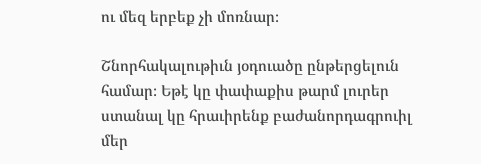ու մեզ երբեք չի մոռնար։

Շնորհակալութիւն յօդուածը ընթերցելուն համար։ Եթէ կը փափաքիս թարմ լուրեր ստանալ կը հրաւիրենք բաժանորդագրուիլ մեր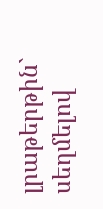լրաթերթին` սեղմելով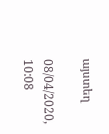այստեղ

08/04/2020, 10:08